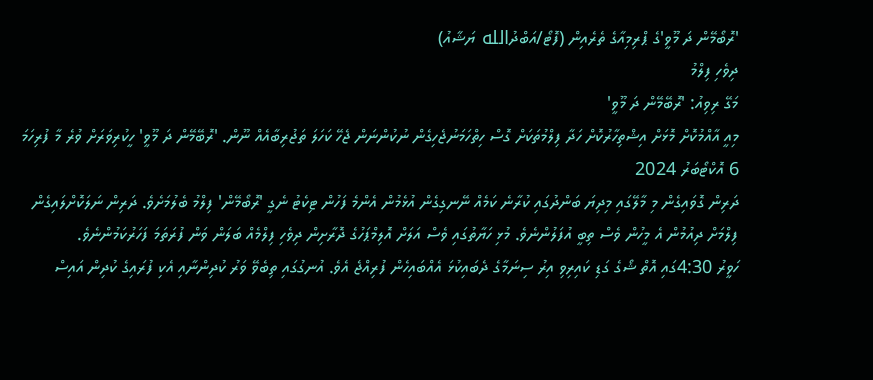'ރޮބޯމޭން ދަ މޫވީ'ގެ ޕްރިމިއާގެ ތެރެއިން (ފޮޓޯ/އަބްދުالله ޔަޝާއު)
ދިވެހި ފިލްމު
މަގޭ ރިވިއު: 'ރޮބޭމޭން ދަ މޫވީ'
މިއީ އާއްމުކޮށް މޮޅަށް އިޝްތިހާރުކޮށް ހަދާ ފިލްމުތަކަށް ގޮސް ހިތްހަމަނުޖެހިގެން ނުކުންނަން ޖެހޭ ކަހަލަ ތަޖުރިބާއެއް ނޫން. 'ރޮބޭމޭން ދަ މޫވީ' ހީކުރިވަރަށް ވުރެ މާ ފުރިހަމަ
6 އޮކްޓޯބަރު 2024
ދަރިން ގޮވައިގެން މި މާލޭގައި މިދިޔަ ބަންދުގައި ކުރާނެ ކަމެއް ނޭނގިގެން އުޅެމުން އެންމެ ފަހުން ޓިކެޓު ނެގީ 'ރޮބޯމޭން' ފިލްމު ބެލުމަށެވެ. ދަރިން ނަލަކޮށްލައިގެން ފިލްމަށް ދިއުމުން އެ މީހުން ވެސް ތިބީ އުފަލުންނެވެ. މުޅި ހަޔާތުގައި ވެސް އަލަށް އޮލިމްޕަހުގެ ދޮރާށިން ދިވެހި ފިލްމެއް ބަލަން ވަން ފުރަތަމަ ފަހަރުކަމުންނެވެ.
ހަވީރު 4:30ގައި އޮތް ޝޯގެ ގަޑި ކައިރިވި އިރު ސިނަމާގެ ދެބައިކުޅަ އެއްބައިހެން ފުރިއްޖެ އެވެ. އުނގުގައި ތިބެވޭ ވަރު ކުދިންނާއި އެކި ފުރައިގެ ކުދިން އައިސް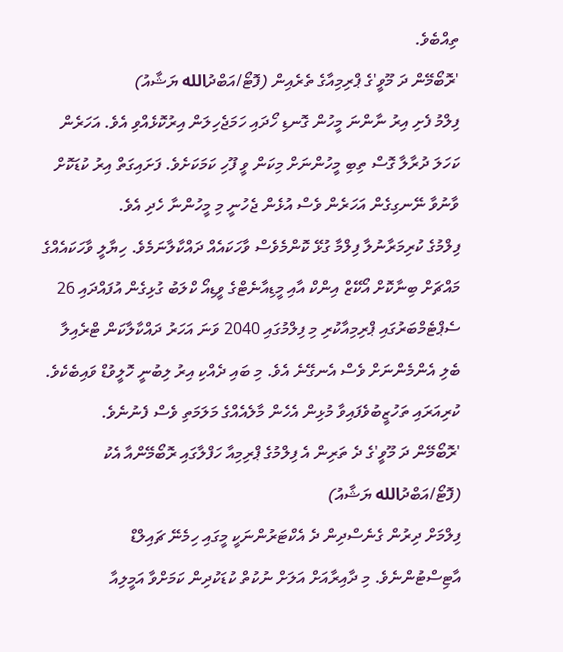ތިއްބެވެ.
'ރޮބޯމޭން ދަ މޫވީ'ގެ ޕްރިމިއާގެ ތެރެއިން (ފޮޓޯ/އަބްދުالله ޔަޝާއު)
ފިލްމު ފެށި އިރު ނާންނަ މީހުން ގޮނޑި ހޯދައި ހަމަޖެހިލަން އިރުކޮޅެއްވި އެވެ. އަހަރެން ކަހަލަ ދުރާލާ ގޮސް ތިބި މީހުންނަށް މިކަން ވީ ފޫހި ކަމަކަށެވެ. ފަށައިގަތް އިރު ކުޑަކޮށް ވާނުވާ ނޭނގިގެން އަހަރެން ވެސް އުޅެން ޖެހުނީ މި މީހުންނާ ހެދި އެވެ.
ފިލްމުގެ ކުރިމަރާނުލާ ފިލްމާ ގުޅޭ ކޮންމެވެސް ވާހަކައެއް ދައްކާލާނަމެވެ. ހިޔާލީ ވާހަކައެއްގެ މައްޗަށް ބިނާކޮށް އޯކޭޒް އިންކް އާއި މީޑިއާނެޓްގެ ވީޑިއޯ ކްލަބު ގުޅިގެން އުފައްދައި 26 ސެޕްޓެމްބަރުގައި ޕްރިމިއާކުރި މި ފިލްމުގައި 2040 ވަނަ އަހަރު ދައްކާލާކަން ޓްރެއިލާ ބެލި އެންމެންނަށް ވެސް އެނގޭނެ އެވެ. މި ބައި ދެއްކި އިރު ލިބުނީ ހޮލީވުޑް ވައިބެކެވެ. ކުރިއަރައި ތަހުޒީބުވެފައިވާ މުޅިން އެހެން މާލެއެއްގެ މަލަމަތި ވެސް ފެނުނެވެ.
'ރޮބޯމޭން ދަ މޫވީ'ގެ ދެ ތަރިން އެ ފިލްމުގެ ޕްރިމިއާ ހަފްލާގައި ރޮބޯމޭންއާ އެކު (ފޮޓޯ/އަބްދުالله ޔަޝާއު)
ފިލްމަށް ދިރުން ގެނެސްދިން ދެ އެކްޓަރުންނަކީ މީގައި ހިމެނޭ ޗައިލްޑް އާޓިސްޓުންނެވެ. މި ދާއިރާއަށް އަލަށް ނުކުތް ކުޑަކުދިން ކަމަށްވާ އަމީލިއާ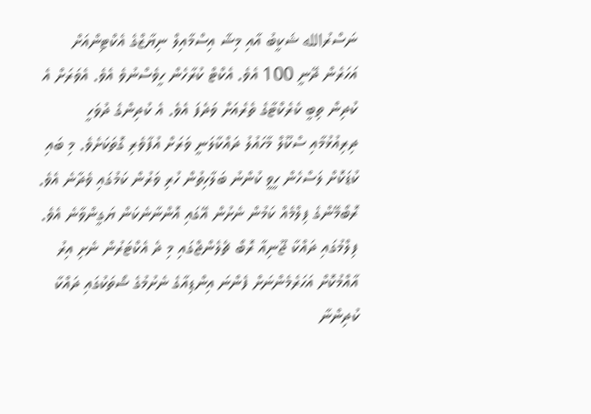ނަސްރުالله ޝަކީބު އާއި މިޝާ އިސްމާއިލް ނިޔާޒްގެ އެކްޓިންއަށް އަހަރެން ދޭނީ 100 އެވެ. އެކްޓް ކުރާހެން ހީވެސްނުވެ އެވެ. އެވަރަށް އެ ކުދިން ތިބީ ކެރެކްޓާގެ ތެރެއަށް ވަދެފަ އެވެ. އެ ކުދިންގެ ދުވަހީ ދިރިއުޅުމާއި ސްކޫލް މާހައުލު ދައްކާލަނީ ވަރަށް އުފާވެރި ގޮތަކަށެވެ. މި ބައި ކުޑަކޮށް ލަސްހެން ހީވީ ކުންނު ބަލާހިތުން ހުރި ވަރުން ކަމުގައި ވެދާނެ އެވެ.
ރޮބޯމޭންގެ ފިލްމެއް ކަމުން ނެށުން އޭގައި އޮންނާނެކަން ޔަގީންވާނެ އެވެ. ފިލްމުގައި ދައްކާ ޖޫނިއާ ރޮބޯ ޗެލެންޖްގައި މި ދެ އެކްޓަރުން ނެށި އިރު އާއްމުކޮށް އަހަރެމެންނަށް ފެންނަ އިންޑިއާގެ ނެށުމުގެ ޝޯތަކުގައި ދައްކާ ކުދިންނާ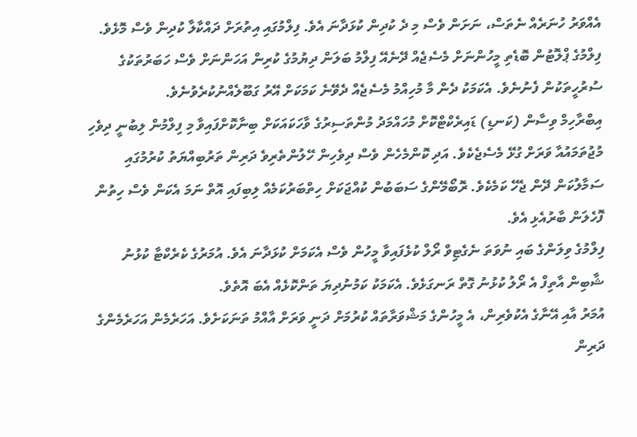އެއްވަރު ހުނަރެއް ނެތަސް، ނަށަން ވެސް މި ދެ ކުދިން ކުޅަދާނަ އެވެ. ފިލްމުގައި އިތުރަށް ދައްކާލާ ކުދިން ވެސް މޮޅެވެ.
ފިލްމުގެ ޕްލޮޓުން ބޮޑެތި މީހުންނަށް މެސެޖެއް ދޭނެއޭ ފިލްމު ބަލަން ދިޔުމުގެ ކުރިން އަހަންނަށް ވެސް ހަބަރުތަކުގެ ސުރުހީތަކުން ފެނުނެވެ. އެކަމަކު ދެން މާ މުހިއްމު މެސެޖެއް ދެވޭނެ ކަމަކަށް އޭރު ގަބޫލެއްނުކުރެވުނެވެ.
އިބްރާހިމް ވިސާން (ކަނޑި) ޑައިރެކްޓްކޮށް މުހައްމަދު މުންތަސިރުގެ ވާހަކައަކަށް ބިނާކޮށްފައިވާ މި ފިލްމުން ލިބުނީ ދިވެހި މުޖުތަމައުއާ ވަރަށް ގުޅޭ މެސެޖެކެވެ. އަދި ކޮންމެހެން ވެސް ދިވެހިން ހޭލުންތެރިވެ ދަރިން ތަރުބިއްޔަތު ކުރުމުގައި ސަމާލުކަން ދޭން ޖެހޭ ކަމެކެވެ. ރޮބޯމޭންގެ ސަބަބުން ކުއްޖަކަށް ހިތްބަރުކަމެއް ލިބިފައި އޮތް ނަމަ އެކަން ވެސް ހިތުން ފޮހެލަން ބާރުއެޅި އެވެ.
ފިލްމުގެ ވިލަންގެ ބައި ނުވަތަ ނެގެޓިވް ރޯލް ކުޅެފައިވާ މީހުން ވެސް އެކަމަށް ކުޅަދާނަ އެވެ. އުމަރުގެ ކެރެކްޓާ ކުޅުނު ޝާބިން އާތިފް އެ ރޯލު ކުޅުނު ގޮތް ރަނގަޅެވެ. އެކަމަކު ކަމުނުދިޔަ ތަންކޮޅެއް އެބަ އޮތެވެ.
އުމަރު އާއި އޭނާގެ އެކުވެރިން، އެ މީހުންގެ މަޝްވަރާތައް ކުރުމަށް ދަނީ ވަރަށް އާއްމު ތަނަކަށެވެ. އަހަރެމެން އަހަރެމެންގެ ދަރިން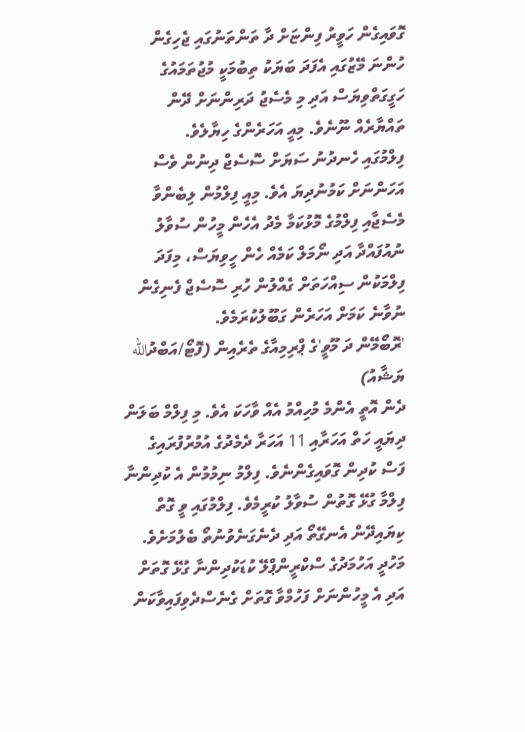ގޮވައިގެން ހަވީރު ފިންޏަށް ދާ ތަންތަނުގައި ޖެހިގެން ހުންނަ މޭޒުގައި އެފަދަ ބަޔަކު ތިބުމަކީ މުޖުތަމައުގެ ހަގީގަތްވިޔަސް އަދި މި މެސެޖު ދަރިންނަށް ދޭން ތައްޔާރެއް ނޫނެވެ. މިއީ އަހަރެންގެ ހިޔާލެވެ.
ފިލްމުގައި ހެނދުނު ސަޔަށް ސޮސެޖް ދިނުން ވެސް އަހަންނަށް ކަމުނުދިޔަ އެވެ. މިއީ ފިލްމުން ލިބެންވާ މެސެޖާއި ފިލްމުގެ މޮޅުކަމާ މެދު އެހެން މީހުން ސުވާލު ނުއުފައްދާ އަދި ނޯމަލް ކަމެއް ހެން ހީވިޔަސް، މިފަދަ ފިލްމަކުން ސިއްހަތަށް ގެއްލުން ހުރި ސޮސެޖް ފެނިގެން ނުވާނެ ކަމަށް އަހަރެން ގަބޫލުކުރަމެވެ.
'ރޮބޯމޭން ދަ މޫވީ'ގެ ޕްރިމިއާގެ ތެރެއިން (ފޮޓޯ/އަބްދުالله ޔަޝާއު)
ދެން އޮތީ އެންމެ މުހިއްމު އެއް ވާހަކަ އެވެ. މި ފިލްމް ބަލަން ދިޔައީ ހަތް އަހަރާއި 11 އަހަރާ ދެމެދުގެ އުމުރުފުރައިގެ ފަސް ކުދިން ގޮވައިގެންނެވެ. ފިލްމު ނިމުމުން އެ ކުދިންނާ ފިލްމާ ގުޅޭ ގޮތުން ސުވާލު ކުރީމެވެ. ފިލްމުގައި ވީ ގޮތް ކިޔައިދޭން އެނގޭތޯ އަދި ދެނެގަނެވުނުތޯ ބެލުމަށެވެ. މަހުދީ އަހުމަދުގެ ސްކްރީންޕްލޭ ކުޑަކުދިންނާ ގުޅޭ ގޮތަށް އަދި އެ މީހުންނަށް ފަހުމްވާ ގޮތަށް ގެނެސްދެވިފައިވާކަން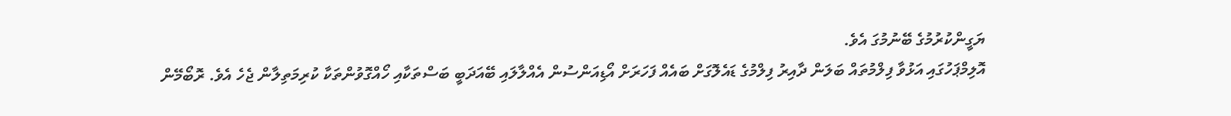ޔަގީންކުރުމުގެ ބޭނުމުގަ އެވެ.
އޮލިމްޕަހުގައި އަޅުވާ ފިލްމުތައް ބަލަން ދާއިރު ފިލްމުގެ ޑައެލޮގަށް ބައެއް ފަހަރަށް އޯޑިއަންސުން އެއްލާލައި ބޭއަދަބީ ބަސްތަކާއި ހޯއްގޮވުންތަކާ ކުރިމަތިލާން ޖެހެ އެވެ. ރޮބޯމޭން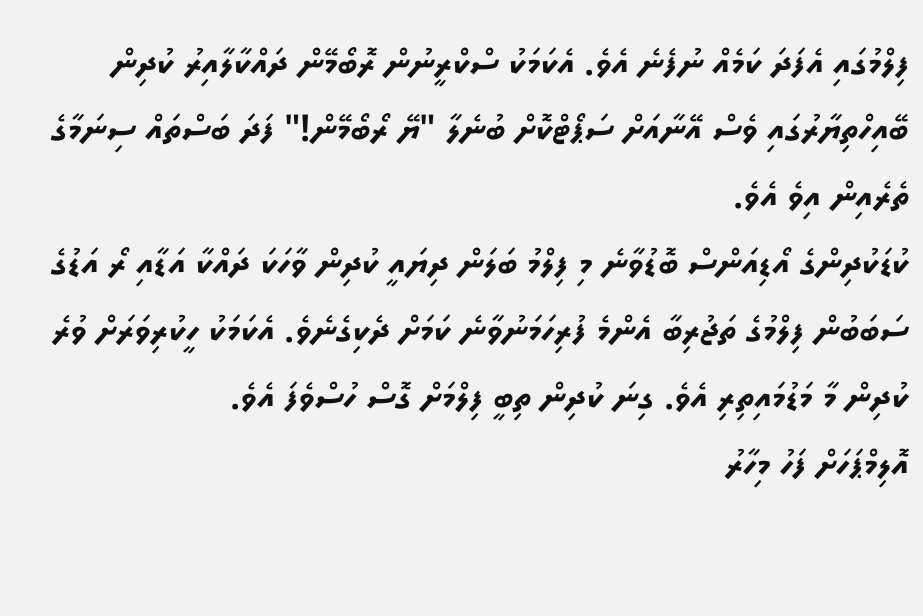ފިލްމުގައި އެފަދަ ކަމެއް ނުފެނެ އެވެ. އެކަމަކު ސްކްރީނުން ރޮބޯމޭން ދައްކާލާއިރު ކުދިން ބޭއިހްތިޔާރުގައި ވެސް އޭނާއަށް ސަޕޯޓްކޮށް ބުނެލާ "ޔޭ ރޯބޯމޭން!" ފަދަ ބަސްތައް ސިނަމާގެ ތެރެއިން އިވެ އެވެ.
ކުޑަކުދިންގެ އޯޑިއަންސް ބޮޑުވާނެ މި ފިލްމު ބަލަން ދިޔައީ ކުދިން ވާހަކަ ދައްކާ އަޑާއި ރޯ އަޑުގެ ސަބަބުން ފިލްމުގެ ތަޖުރިބާ އެންމެ ފުރިހަމަނުވާނެ ކަމަށް ދެކިގެނެވެ. އެކަމަކު ހީކުރިވަރަށް ވުރެ ކުދިން މާ މަޑުމައިތިރި އެވެ. ގިނަ ކުދިން ތިބީ ފިލްމަށް ގޮސް ހުސްވެފަ އެވެ.
އޮލިމްޕަހަށް ފަހު މިހާރު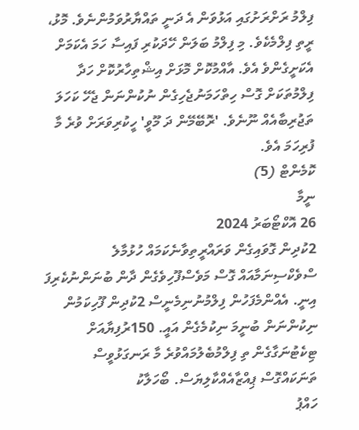ފިލްމު ރަށްރަށުގައި އަޅުވަން އެ ދަނީ ތައްޔާރުވަމުންނެވެ. މޮޅު، ރީތި ފިލްމެކެވެ. މި ފިލްމު ބަލަން ހޭދަކުރި ފައިސާ ހަމަ އެކަމަށް އެކަށީގެންވެ އެވެ. އާއްމުކޮށް މޮޅަށް އިޝްތިހާރުކޮށް ހަދާ ފިލްމުތަކަށް ގޮސް ހިތްހަމަނުޖެހިގެން ނުކުންނަން ޖެހޭ ކަހަލަ ތަޖުރިބާއެއް ނޫނެވެ. 'ރޮބޭމޭން ދަ މޫވީ' ހީކުރިވަރަށް ވުރެ މާ ފުރިހަމަ އެވެ.
ކޮމެންޓް (5)
ނީމާ
26 އޮކްޓޯބަރު 2024
2ކުދިން ގޮވައިގެން ވަރައްރީތިވާނެކަމައް ހުޅުމާލެ ސްވެކްސިނަމާއައް ގޮސް މަވެސްފޫހިވެގެން ދާން ބުނަންނުކެރިފަ އިނީ. އެއްންމެފަހުން ފިލްމުނުނިމެނީސް 2ކުދިން ފޫހިކަމުން ނިކުންނަން ބުނީމަ ނިކުމެގެން އައީ. 150ރުފިޔާއަށް ޓިކެޓުނަގާގެން ތި ފިލްމުބެލުމައްވުރެ މާ ރަނގަޅުވީސް ތަނަކައްގޮސް ޕިއްޒާއެއްކާލިޔަސް. ބޯހަލާކު
ހައްޕު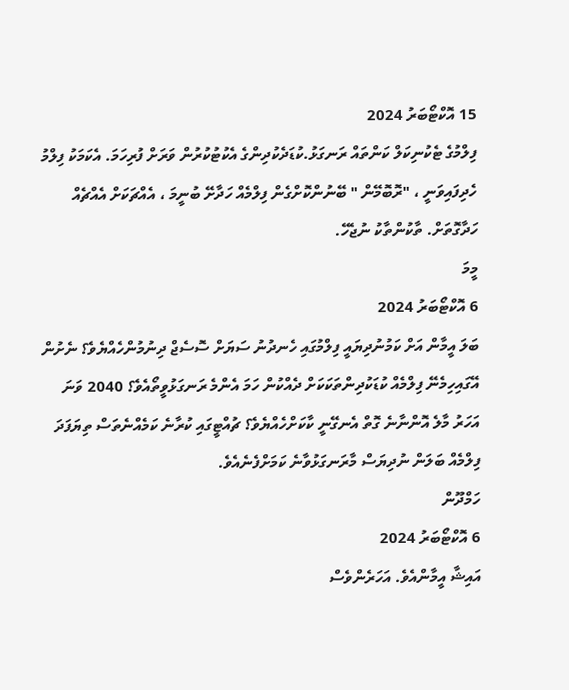15 އޮކްޓޯބަރު 2024
ފިލްމުގެ ޓެކުނިކަލް ކަންތައް ރަނގަޅު.ކުޑަދެކުދިންގެ އެކުޓުކުރުން ވަރަށް ފުރިހަމަ. އެކަމަކު ފިލްމު ހެދިފައިވަނީ ، "ރޮބޮމޭން " ބޭނުންކޮށްގެން ފިލްމެއް ހަދާށޭ ބުނީމަ ، އެއްޗަކަށް އެއްޗެއް ހަދާގޮތަށް. ތާކުންތާކު ނުޖެހޭ.
މީމަ
6 އޮކްޓޯބަރު 2024
ބަލަ އީމާން އަށް ކަމުނުދިޔައީ ފިލްމުގައި ހެނދުނު ސަޔަށް ސޮސެޖް ދިނުމުންހެއްޔެވެ؟ ނެށުން އޭގައިހިމެނޭ ފިލްމެއް ކުޑަކުދިންތަކަކަށް ދެއްކުން ހަމަ އެންމެ ރަނގަޅުވީތޯއެވެ؟ 2040 ވަނަ އަހަރު މާލެ އޮންނާނެ ގޮތް އެނގޭނީ ކާކަށްހެއްޔެވެ؟ ޗުއްޓީގައި ކުރާނެ ކަމެއްނެތަސް ތިޔަފަދަ ފިލްމެއް ބަލަން ނުދިޔަސް މާރަނގަޅުވާނެ ކަމަށްފެނެއެވެ.
ހަމްދޫން
6 އޮކްޓޯބަރު 2024
އައިޝާ އީމާންއެވެ. އަހަރެންވެސް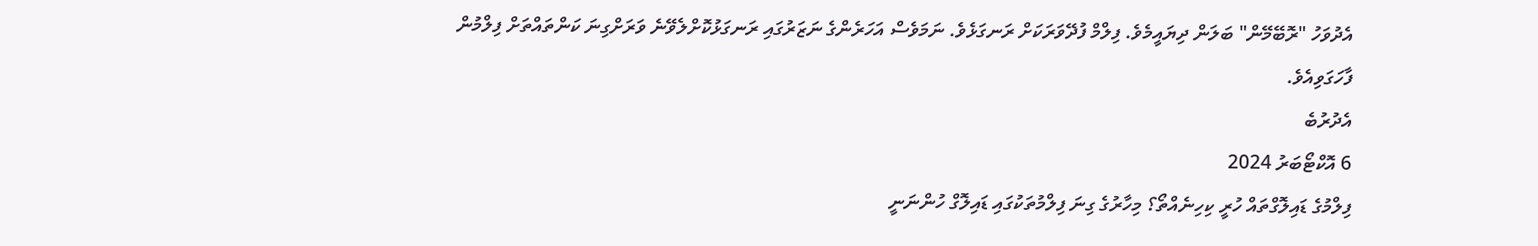އެދުވަހު "ރޮބޭމޭން" ބަލަން ދިޔައީމެވެ. ފިލްމް ފުދޭވަރަކަށް ރަނގަޅެވެ. ނަމަވެސް އަހަރެންގެ ނަޒަރުގައި ރަނގަޅުކޮށްލެވޭނެ ވަރަށްގިނަ ކަންތައްތަށް ފިލްމުން ފާހަގަވިއެވެ.
އެދުރުބެ
6 އޮކްޓޯބަރު 2024
ފިލްމުގެ ޑައިލޮގްތައް ހުރީ ކިހިނެއްތޯ؟ މިހާރުގެ ގިނަ ފިލްމުތަކުގައި ޑައިލޮގް ހުންނަނީ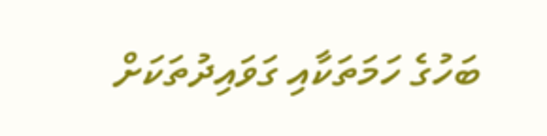ބަހުގެ ހަމަތަކާއި ގަވައިދުތަކަށް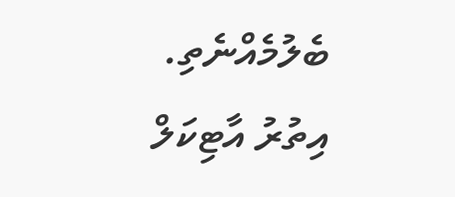ބެލުމެއްނެތި.
އިތުރު އާޓިކަލް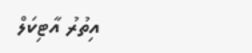އިތުރު އާޓިކަލް